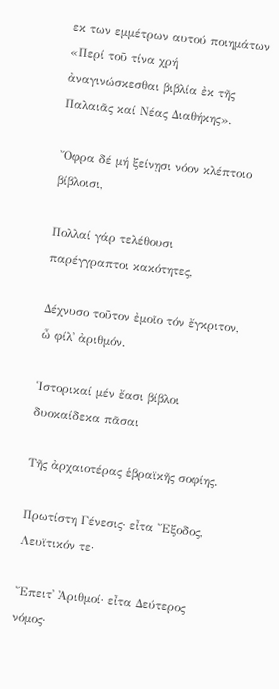εκ των εμμέτρων αυτού ποιημάτων «Περί τοῦ τίνα χρή ἀναγινώσκεσθαι βιβλία ἐκ τῆς Παλαιᾶς καί Νέας Διαθήκης».

Ὄφρα δέ μή ξείνῃσι νόον κλέπτοιο βίβλοισι,

Πολλαί γάρ τελέθουσι παρέγγραπτοι κακότητες,

Δέχνυσο τοῦτον ἐμοῖο τόν ἔγκριτον, ὦ φίλ᾿ ἀριθμόν.

Ἱστορικαί μέν ἔασι βίβλοι δυοκαίδεκα πᾶσαι

Τῆς ἀρχαιοτέρας ἑβραϊκῆς σοφίης.

Πρωτίστη Γένεσις· εἶτα Ἔξοδος, Λευϊτικόν τε·

Ἔπειτ᾿ Ἀριθμοί· εἶτα Δεύτερος νόμος·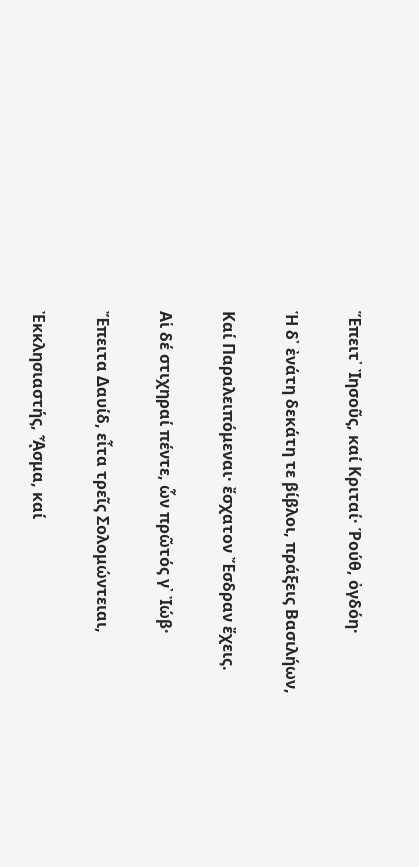Ἕπειτ᾿ Ἰησοῦς, καί Κριταί· Ῥούθ, ὀγδόη·

Ἡ δ᾿ ἐνάτη δεκάτη τε βίβλοι, πράξεις Βασιλήων,

Καί Παραλειπόμεναι· ἔσχατον Ἔσδραν ἔχεις.

Αἱ δέ στιχηραί πέντε, ὧν πρῶτός γ᾿ Ἰώβ·

Ἔπειτα Δαυίδ, εἶτα τρεῖς Σολομώντειαι,

Ἐκκλησιαστής, ᾎσμα, καί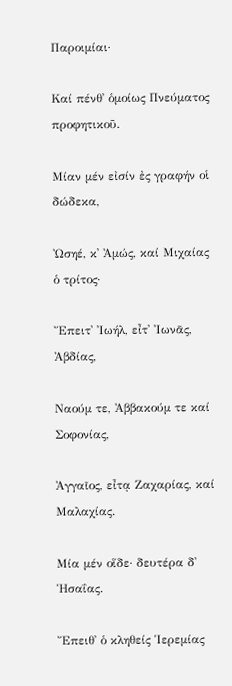Παροιμίαι·

Καί πένθ᾿ ὁμοίως Πνεύματος προφητικοῦ.

Μίαν μέν εἰσίν ἐς γραφήν οἱ δώδεκα,

Ὠσηέ, κ᾿ Ἀμώς, καί Μιχαίας ὁ τρίτος·

Ἔπειτ᾿ Ἰωήλ, εἶτ᾿ Ἰωνᾶς, Ἀβδίας,

Ναούμ τε, Ἀββακούμ τε καί Σοφονίας,

Ἀγγαῖος, εἶτᾳ Ζαχαρίας, καί Μαλαχίας.

Μία μέν οἵδε· δευτέρα δ᾿ Ἡσαΐας.

Ἔπειθ᾿ ὁ κληθείς Ἱερεμίας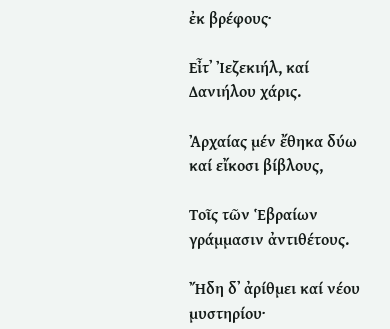ἐκ βρέφους·

Εἶτ᾿ Ἰεζεκιήλ, καί Δανιήλου χάρις.

Ἀρχαίας μέν ἔθηκα δύω καί εἴκοσι βίβλους,

Τοῖς τῶν Ἑβραίων γράμμασιν ἀντιθέτους.

Ἤδη δ᾿ ἀρίθμει καί νέου μυστηρίου·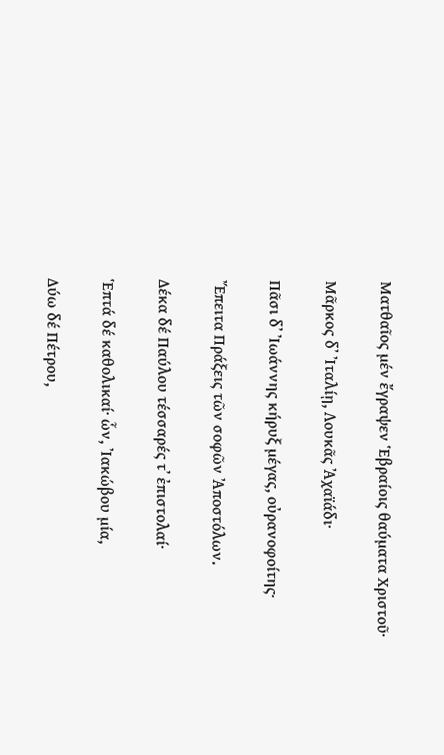Ματθαῖος μέν ἔγραψεν Ἑβραίοις θαύματα Χριστοῦ∙

Μᾶρκος δ᾿ Ἰταλίῃ, Λουκᾶς Ἀχαϊάδι·

Πᾶσι δ᾿ Ἰωάννης κήρυξ μέγας, οὐρανοφοίτης·

Ἔπειτα Πράξεις τῶν σοφῶν Ἀποστόλων.

Δέκα δέ Παύλου τέσσαρές τ᾿ ἐπιστολαί·

Ἑπτά δέ καθολικαί∙ ὧν, Ἰακώβου μία,

Δύω δέ Πέτρου,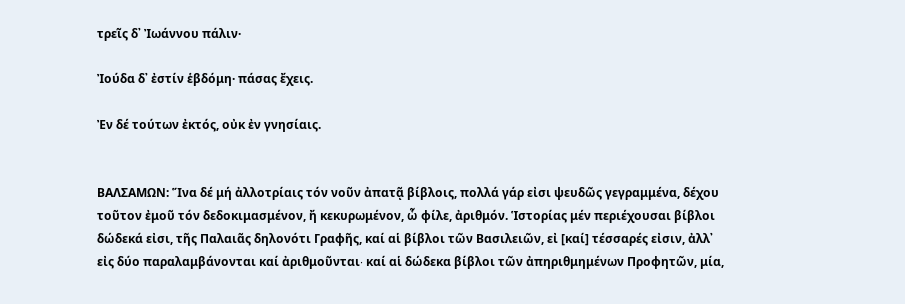τρεῖς δ᾿ Ἰωάννου πάλιν·

Ἰούδα δ᾿ ἐστίν ἑβδόμη· πάσας ἔχεις.

Ἐν δέ τούτων ἐκτός, οὐκ ἐν γνησίαις.


ΒΑΛΣΑΜΩΝ: Ἵνα δέ μή ἀλλοτρίαις τόν νοῦν ἀπατᾷ βίβλοις, πολλά γάρ εἰσι ψευδῶς γεγραμμένα, δέχου τοῦτον ἐμοῦ τόν δεδοκιμασμένον, ἤ κεκυρωμένον, ὧ φίλε, ἀριθμόν. Ἱστορίας μέν περιέχουσαι βίβλοι δώδεκά εἰσι, τῆς Παλαιᾶς δηλονότι Γραφῆς, καί αἱ βίβλοι τῶν Βασιλειῶν, εἰ [καί] τέσσαρές εἰσιν, ἀλλ᾽ εἰς δύο παραλαμβάνονται καί ἀριθμοῦνται∙ καί αἱ δώδεκα βίβλοι τῶν ἀπηριθμημένων Προφητῶν, μία,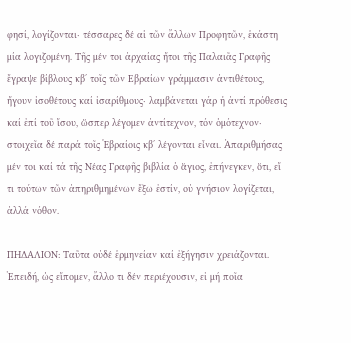φησί, λογίζονται∙ τέσσαρες δέ αἱ τῶν ἄλλων Προφητῶν, ἑκάστη μία λογιζομένη. Τῆς μέν τοι ἀρχαίας ἤτοι τῆς Παλαιᾶς Γραφῆς ἔγραψε βίβλους κβ΄ τοῖς τῶν Εβραίων γράμμασιν ἀντιθέτους, ἤγουν ἰσοθέτους καί ἰσαρίθμους∙ λαμβάνεται γάρ ἡ ἀντί πρόθεσις καί ἐπί τοῦ ἴσου, ὥσπερ λέγομεν ἀντίτεχνον, τόν ὁμότεχνον∙ στοιχεῖα δέ παρά τοῖς Ἑβραίοις κβ΄ λέγονται εἶναι. Ἀπαριθμήσας μέν τοι καί τά τῆς Νέας Γραφῆς βιβλία ὁ ἅγιος, ἐπήνεγκεν, ὅτι, εἴ τι τούτων τῶν ἀπηριθμημένων ἔξω ἐστίν, οὐ γνήσιον λογίζεται, ἀλλά νόθον.

ΠΗΔΑΛΙΟΝ: Ταῦτα οὐδέ ἑρμηνείαν καί ἐξήγησιν χρειάζονται. Ἐπειδή, ὡς εἴπομεν, ἄλλο τι δέν περιέχουσιν, εἰ μή ποῖα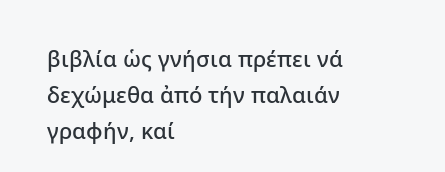βιβλία ὡς γνήσια πρέπει νά δεχώμεθα ἀπό τήν παλαιάν γραφήν, καί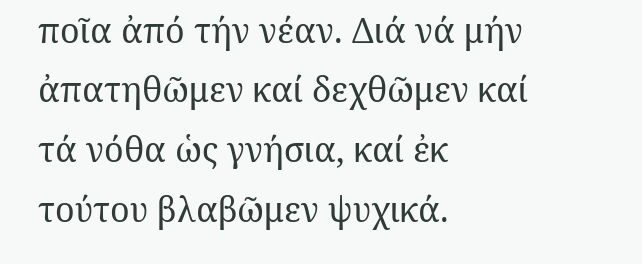ποῖα ἀπό τήν νέαν. Διά νά μήν ἀπατηθῶμεν καί δεχθῶμεν καί τά νόθα ὡς γνήσια, καί ἐκ τούτου βλαβῶμεν ψυχικά.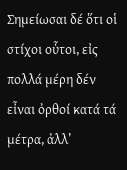Σημείωσαι δέ ὅτι οἱ στίχοι οὗτοι, εἰς πολλά μέρη δέν εἶναι ὀρθοί κατά τά μέτρα, ἀλλ’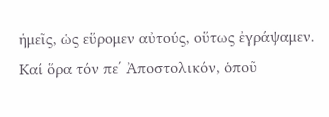ἡμεῖς, ὡς εὕρομεν αὐτούς, οὕτως ἐγράψαμεν. Καί ὅρα τόν πε΄ Ἀποστολικόν, ὁποῦ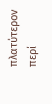πλατύτερον περί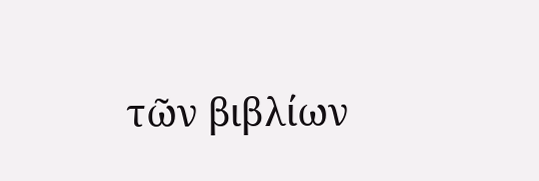τῶν βιβλίων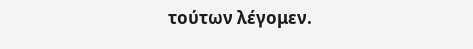τούτων λέγομεν.